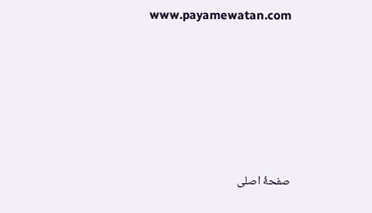www.payamewatan.com






صفحۀ اصلی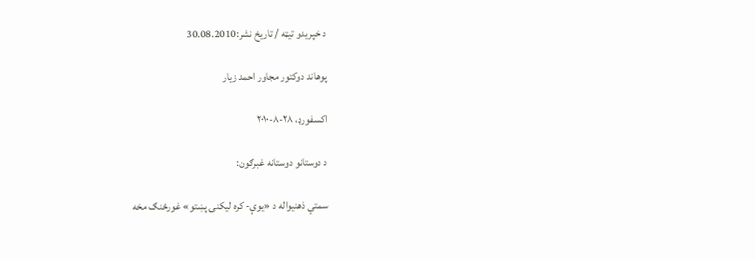د خپریدو تیټه / تاریخ نشر:30.08.2010

پوهاند دوکتور مجاور احمد زيار

اکسفورډ، ٢٨-٨-٢٠١٠

د دوستانو دوستانه غبرګون:

سمتي ذهنيواله د «يوې- کره ليکنۍ پښتو» غورځنګ مخه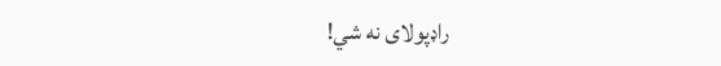راډپولای نه شي!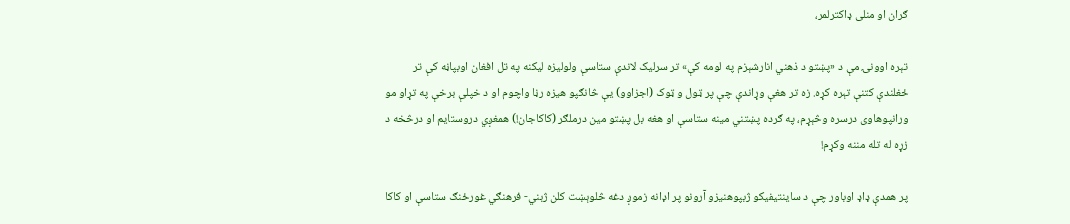ګران او منلی ډاکترلمر،

تېره اوونۍ مې د «پښتو د ذهني انارشېزم په لومه کې» تر سرليک لاندې ستاسې ولوليزه ليکنه په تل افغان اوبپاڼه کې تر ځغلندې کتنې تېره کړه. زه تر هغې وړاندې چې پر ټول و ټوک (اجزاوو) يې څانګپو هيزه رڼا واچوم او د خپلې برخې په تړاو مو ورانپوهاوی درسره وڅېړم، په ګرده پښتني مينه ستاسې او هغه بل پښتو مين درملګر (کاکاجان!) همغږي دروستايم او درڅخه د زړه له تله مننه وکړم!

پر همدې ډاډ اوباور چې د ساينتيفيکو ژبپوهنيزو آرونو پر اډانه زموږ دغه څلوېښت کلن ژبني- فرهنګي غورځنګ ستاسې او کاکا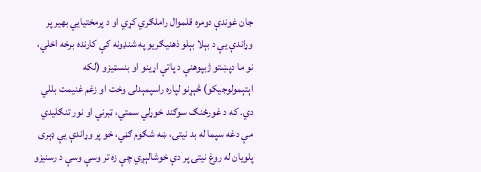جان غوندې دومره قلموال راملګري کړي او د پرمختيايي بهير پر وړاندې يې د بېلا بېلو ذهنيګريو په شنډونه کې کارنده برخه اخلي، نو ما دپښتو ژبپوهنې د پاتې اړينو او بنسټيزو (لکه اېتېمولوجيکو) څېړنو لپاره راسپمېدلی وخت او زغم غنيمت بللي دي. که د غورځنګ سوګند خوړلي سمتي، ټبرني او نور تنګليدي مې دغه سپما له بد نيتۍ، ښه شګوم ګڼي، خو پر وړاندې يې ډېری پلويان له روغ نيتۍ پر دې خوشالېږي چې زه تر وسې وسې د رسنيزو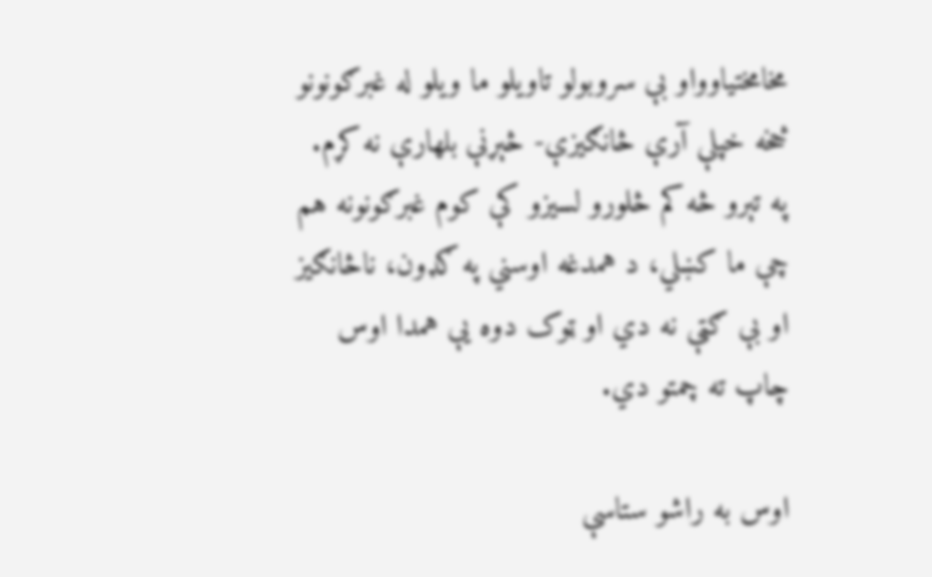مخامختياوواو بې سروبولو تاويلو ما ويلو له غبرګونونو څخه خپلې آرې څانګيزې- څېړنې بلهارې نه کړم. په تېرو څه کم څلورو لسيزو کې کوم غبرګونونه هم چې ما کښلي، د همدغه اوسني په ګډون، ناڅانګيز او بې ګټې نه دي او ټوک دوه يې همدا اوس چاپ ته چمتو دي.

اوس به راشو ستاسې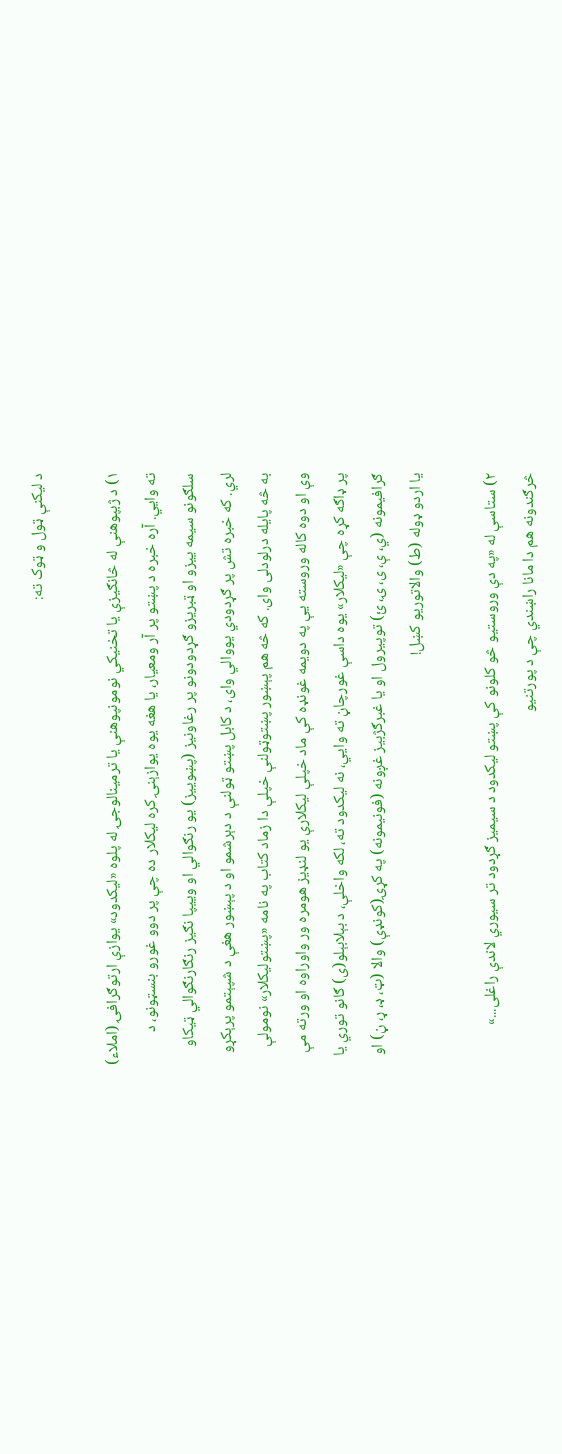د ليکنې ټول و ټوک ته:

١) د ژبپوهنې له څانګيزې يا تخنيکي نومونپوهنې يا ترمينالوجۍ له پلوه «ليکدود» يوازې ارتوګرافۍ (املاء) ته وايي. آره خبره د پښتو پر آر ومعيار، يا هغه يوه يوازېنۍ کره ليکلار ده چې پر دوو غورو بنسټونو، د سلګونو سيمه ييزو او ټبريزو ګړدودونو پر رغاونيز (پښوييز) يو رنګوالي او وييپا نګيز رنګارنګوالي ټيکاو لري. که خبره تش پر ګړدودي يووالي وای، د کابل پښتو ټولنې د دېرشمو او د پېښور هغې د شپېتمو پرېکړو به څه پايله درلودلی وای. که څه هم پېښور پښتوټولنې خپلې دا زماد کتاب په نامه «پښتوليکلار» نومولې وې او دوه کاله وروسته يې په دويمه غونډه کې ماد خپلې ليکلارې يو لنډيز هومره ور واوراوه او ورته مې پر ډاګه کړه چې «ليکلار» يوه داسې غورچاڼ ته وايي، نه ليکدود ته، لکه واخلې، د بېلابېلو(ی) ګانو توري يا ګرافيمونه (ي، ې، ی، ۍ، ئ) توپيرول او يا غبرګژبيز غږونه (فونيمونه) په کړۍ(کونډې) والا (ټ، ډ، ړ، ڼ) او يا اردو ډوله (ط) والاتوريو کښل!

٢) ستاسې له «په دې وروستيو څو کلونو کې پښتو ليکدود د سيميز ګړدود تر سيوري لاندې راغلی...» څرګندونه هم دا مانا راښندي چې د پورتنيو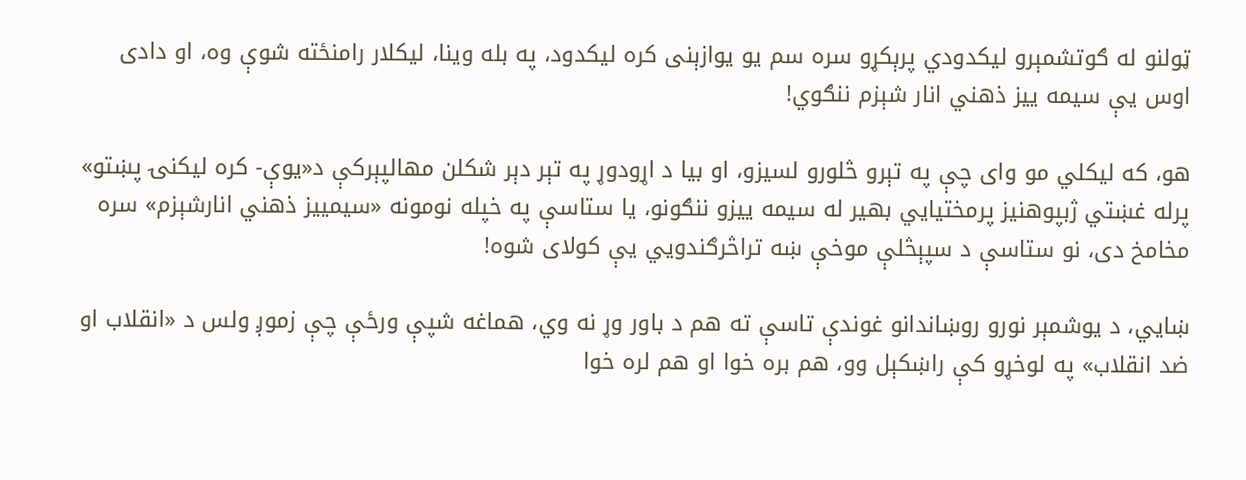ټولنو له ګوتشمېرو ليکدودي پرېکړو سره سم يو يوازېنی کره ليکدود، په بله وينا، ليکلار رامنځته شوې وه، او دادی اوس يې سيمه ييز ذهني انار شېزم ننګوي!

هو، که ليکلي مو وای چې په تېرو څلورو لسيزو، او بيا د اړودوړ په تېر دېر شکلن مهالپېرکې د«يوې- کره ليکنۍ پښتو» پرله غښتي ژبپوهنيز پرمختيايي بهير له سيمه ييزو ننګونو، يا ستاسې په خپله نومونه «سيمييز ذهني انارشېزم» سره مخامخ دی، نو ستاسې د سپېڅلې موخې ښه تراڅرګندويي يې کولای شوه!

ښايي، د يوشمېر نورو روښاندانو غوندې تاسې ته هم د باور وړ نه وي، هماغه شپې ورځې چې زموږ ولس د «انقلاب او ضد انقلاب» په لوخړو کې راښکېل وو، هم بره خوا او هم لره خوا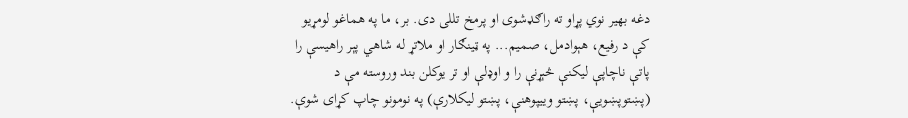دغه بهير نوي پړاو ته راګډشوی او پرمخ تللی دی. بر، ما په هماغو لومړيو کې د رفيع، هېوادمل، صميم... په ټينګار او ملاتړ له شاهي پېر راهيسې را پاتې ناچاپې ليکنې څېړنې را و اوډلې او تر يوکلن بند وروسته مې د (پښتوپښويې، پښتو وييپوهنې، پښتو ليکلارې) په نومونو چاپ کړای شوې.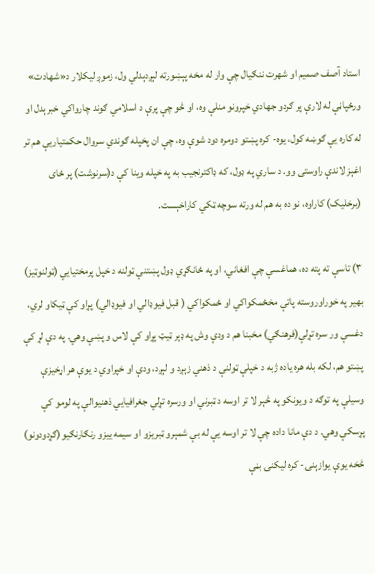استاد آصف صميم او شهرت ننګيال چې وار له مخه پېښورته لېږدېدلي ول، زموږ ليکلار د«شهادت» ورځپاڼې له لارې پر ګردو جهادي خپرونو منلې وه، او څو چې پرې د اسلامي ګوند چارواکي خبرېدل او له کاره يې ګوښه کول، يوه- کره پښتو دومره دود شوې وه، چې ان پخپله ګوندي سروال حکمتياريې هم تر اغېز لاندې راوستی وو. د ساري په ډول، که ډاکترنجيب به په خپله وينا کې د(سرنوشت) پر ځای (برخليک) کاراوه، نو ده به هم له ورته سوچه ټکي کاراخېست.

٣) تاسې ته پته ده، هماغسې چې افغاني، او په ځانګړي ډول پښتني ټولنه د خپل پرمختيايي (ټولنوټيز) بهير په خوراوروسته پاتې مخځمکواکي او ځمکواکي ( قبل فيوډالي او فيوډالي) پړاو کې ټيکاو لري، دغسې ور سره تړلې(فرهنګي) مخبنا هم د ودې وش په ډېر ټيټ پړاو کې لاس و پښې وهي. په دې لړ کې پښتو هم، لکه بله هره ياده ژبه د خپلې ټولنې د ذهني زېږد و لېږد، ودې او خپراوي د يوې هر اړخيزې وسيلې په توګه د ويونکو په څېر لا تر اوسه د ټبرني او ورسره تړلي جغرافيايي ذهنيوالې په لومو کې پړسکې وهي. د دې مانا داده چې لا تر اوسه يې له بې شمېرو ټبريزو او سيمه ييزو رنګارنګيو(ګړدودونو) څخه يوې يوازېنۍ- کره ليکنۍ بڼې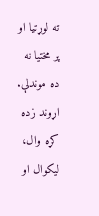ته لوړتيا او پر مختيا نه ده موندلې. اړوند زده کړه وال، ليکوال او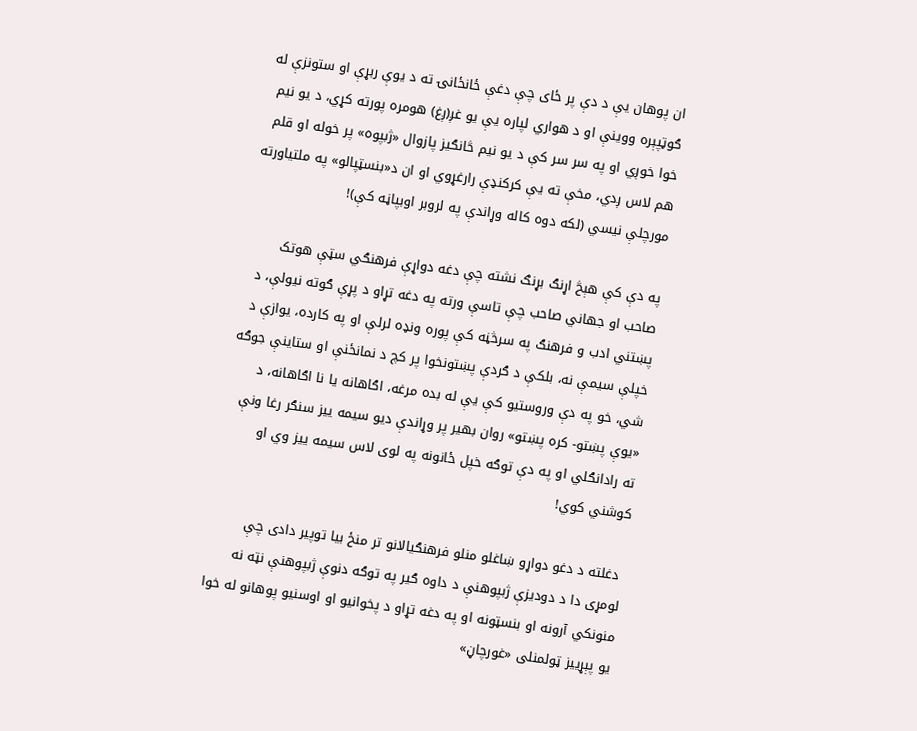ان پوهان يې د دې پر ځای چې دغې ځانځانۍ ته د يوې ربړې او ستونزې له ګوټپېره ووينې او د هواري لپاره يې يو غږ(ږغ) هومره پورته کړي، د يو نيم خوا خوږي او په سر سر کې د يو نيم څانګيز پازوال «ژبپوه» پر خوله او قلم هم لاس ږدي، مخې ته يې کرکنډې رارغړوي او ان د«بنسټپالو» په ملتياورته مورچلې نيسي (لکه دوه کاله وړاندې په لروبر اوبپاڼه کې)!

په دې کې هېڅ اړنګ بړنګ نشته چې دغه دواړې فرهنګي سټې هوتک صاحب او جهاني صاحب چې تاسې ورته په دغه تړاو د پړې ګوته نيولې، د پښتني ادب و فرهنګ په سرڅڼه کې پوره ونډه لرلې او په کارده، يوازې د خپلې سيمې نه، بلکې د ګردې پښتونخوا پر کچ د نمانځنې او ستاينې جوګه شي، خو په دې وروستيو کې يې له بده مرغه، اګاهانه يا نا اګاهانه، د «يوې پښتو- کره پښتو» روان بهير پر وړاندې ديو سيمه ييز سنګر رغا ونې ته رادانګلي او په دې توګه خپل ځانونه په لوی لاس سيمه ييز وي او کوشني کوي!

 دغلته د دغو دواړو ښاغلو منلو فرهنګيالانو تر منځ بيا توپير دادی چې لومړی دا د دوديزې ژبپوهنې د داوه ګير په توګه دنوې ژبپوهنې نټه نه منونکي آرونه او بنسټونه او په دغه تړاو د پخوانيو او اوسنيو پوهانو له خوا يو پېړييز ټولمنلی «غورچاڼ»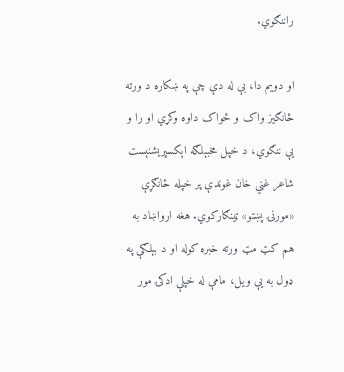راننګوي.

او دويم دا، بې له دې چې په ښکاره د ورته څانګيز واک و ځواک داوه وکړي او را و يې ننګوي، د خپل مخبېلګه اېکسپرېشنېست شاعر غني خان غوندې پر خپله ځانګړې «مورنۍ پښتو» ټينګارکوي. هغه ارواښاد به هم کټ مټ ورته خبره کوله او د بېلګې په ډول به يې ويل، مامې له خپلې ادکۍ مور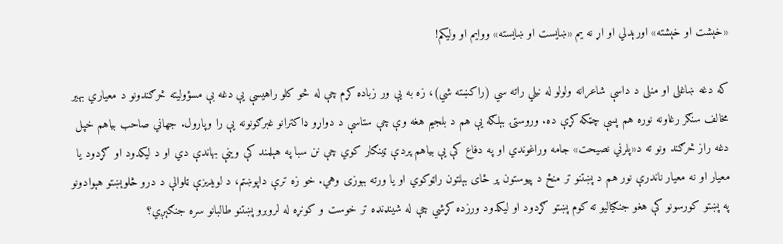«خېشت او خېشته» اورېدلي او اړ نه يم «ښايست او ښايسته» ووايم او وليکم!

که دغه ښاغلی او منلی د داسې شاعرانه ولولو له نيلي راته سي (راکښته شي)، زه به يې ور زباده کړم چې له څو کلو راهيسې يې دغه بې مسؤوليته څرګندونو د معياري بهير مخالف سنګر رغاونه نوره هم پسې چټکه کړې ده. وروستۍ بېلګه يې هم د بلجيم هغه وې چې ستاسې د دواړو ډاکترانو غبرګونونه يې را وپارول. جهاني صاحب بياهم خپل دغه راز څرګند ونو ته د«پلرني نصيحت» جامه وراغوندي او په دفاع کې يې بياهم پردې ټينګار کوي چې نن سبا په هېلمند کې وينې بهاندې دي او د ليکدود او ګړدود يا معيار او نه معيار ناندرې نور هم د پښتنو تر منځ د پيوستون پر ځای بېلتون راټوکوي او يا ورته ببوزی وهي. خو زه ترې داپوښتم، د لويديزې ټلوالې د درو څلوېښتو هېوادونو په پښتو کورسونو کې هغو جنګياليو ته کوم پښتو ګړدود او ليکدود ورزده کړشي چې له شينډنډه تر خوست و کونړه له لروبرو پښتنو طالبانو سره جنګېږي؟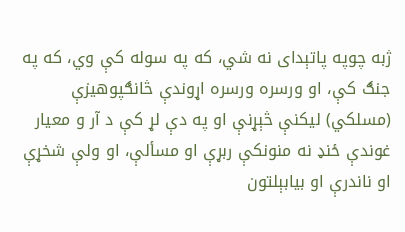ژبه چوپه پاتېدای نه شي، که په سوله کې وي، که په جنګ کې، او ورسره ورسره اړوندې څانګپوهيزې (مسلکي) ليکنې څېړنې او په دې لړ کې د آر و معيار غوندې ځنډ نه منونکې ربړې او مسألې، او ولې شخړې او ناندرې او بيابېلتون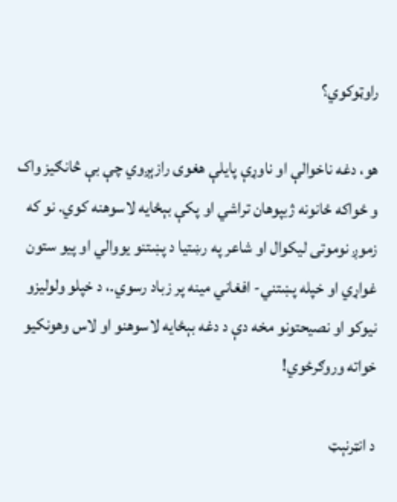راوټوکوي؟

هو، دغه ناخوالې او ناوړې پايلې هغوی رازېږوي چې بې څانګيز واک و ځواکه ځانونه ژبپوهان تراشي او پکې بېځايه لاسوهنه کوي. نو که زموږ نوموتی ليکوال او شاعر په رښتيا د پښتنو يووالي او پيو ستون غواړي او خپله پښتني- افغاني مينه پر زباد رسوي.، د خپلو ولوليزو نيوکو او نصيحتونو مخه دې د دغه بېځايه لاسوهنو او لاس وهونکيو خواته وروګرځوي!

د انټرنېټ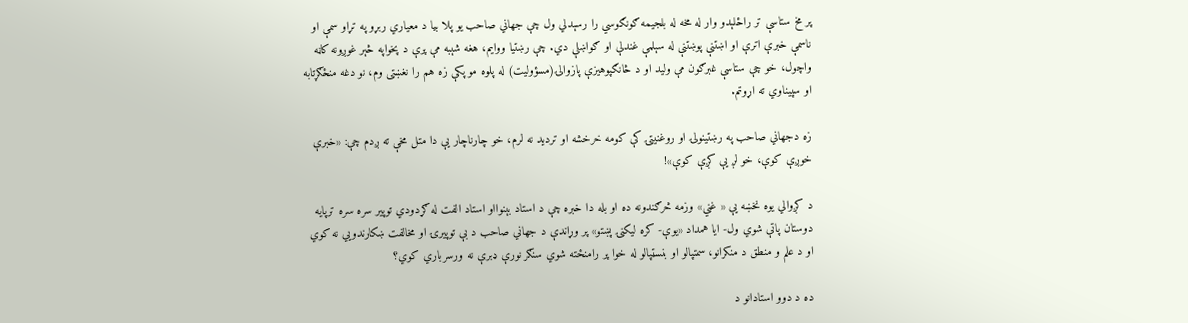پر مخ ستاسې تر راځلېدو وار له مخه له بلجيمه ګونګوسي را رسېدلي ول چې جهاني صاحب يو پلا بيا د معياري ربړو په تړاو سمې او ناسمې خبرې اترې او اښتنې پوښتنې له سېلمې غندلې او ګواښلې دي. چې رښتيا ووايم، هغه شېبه مې پرې د پخواپه څېر غوږونه کاڼه واچول، خو چې ستاسې غبرګون مې وليد او د څانګپوهيزې پازوالۍ(مسؤوليت) له پلوه مو پکې زه هم را نغښتی وم، نو دغه منځګړتابه او سپيناوي ته اړوتم.

زه دجهاني صاحب په رښتينولۍ او روغنيتۍ کې کومه خرخشه او ترديد نه لرم، خو چارناچار يې دا متل مخې ته ږدم چې: «خبرې خوږې کوې، خو لږ يې کږې کوې»!

د کږوالي يوه نخښه يې « غني» وزمه څرګندونه ده او بله دا خبره چې د استاد بېنوااو استاد الفت له ګړدودي توپير سره سره ترپايه دوستان پاتې شوي ول- ايا همداد «يوې- کره ليکنۍ پښتو» پر وړاندې د جهاني صاحب د بې توپيرۍ او مخالفت ښکارندويي نه کوي او د علم و منطق د منکرانو، سمتپالو او بنسټپالو له خوا پر رامنځته شوي سنګر نورې ډبرې نه ورسرباري کوي؟

ده د دوو استادانو د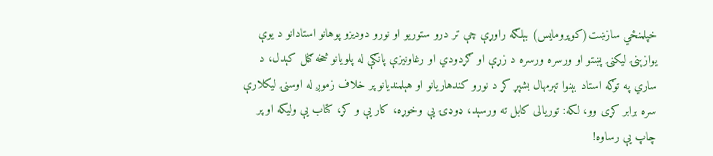خپلمنځي سازښت(کوپرومايس) بېلګه راوړې چې تر درو ستوريو او نورو دوديزو پوهانو استادانو د يوې يوازېنۍ ليکنۍ پښتو او ورسره ورسره د زړې او ګړدودي او رغاونيزې پانګې له پلويانو څخه ګڼل کېدل، د ساري په توګه استاد بېنوا تېرمهال بشپړ کړ د نورو کندهاريانو او هېلمنديانو پر خلاف زموږ له اوسنۍ ليکلارې سره برابر کړی وو، لکه: توريالی کابل ته ورسېد، ډوډۍ يې وخوړه، کار يې و کړ، کتاب يې وليکه او پر چاپ يې رساوه!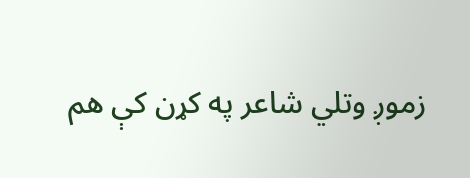زموږ وتلي شاعر په کړن کې هم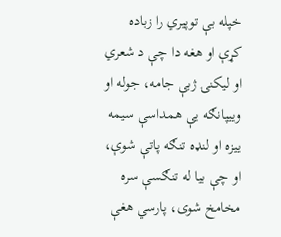خپله بې توپيري را زباده کړې او هغه دا چې د شعري او ليکنۍ ژبې جامه، جوله او وييپانګه يې همداسې سيمه ييزه او لنډه تنګه پاتې شوې، او چې بيا له تنګسې سره مخامخ شوی، پارسي هغې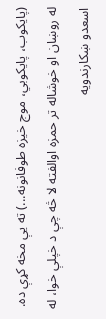(پايکوب، پايکوبي، موج خيزه طوفانونه...) ته يې مخه کړې ده. له روښان او خوشاله تر حمزه اوالفته لا څه چې د خپلې خوا، له اسعدو ښکارندويه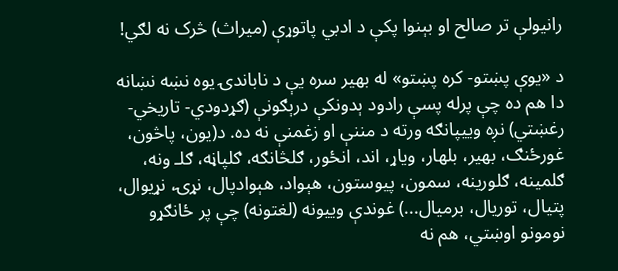رانيولې تر صالح او بېنوا پکې د ادبي پاتوړې (ميراث) څرک نه لګي!

د «يوې پښتو- کره پښتو» له بهير سره يې د ناباندۍ يوه نښه نښانه دا هم ده چې پرله پسې رادود ېدونکې درېګونې (ګړدودي- تاريخي- رغښتي) نږه وييپانګه ورته د مننې او زغمنې نه ده. د(يون، پاڅون، غورځنګ، بهير، بلهار، وياړ، اند، انځور، ګلڅانګه، ګلپاڼه، ګلـ ونه، ګلمينه، ګلورينه، سمون، پيوستون، هېواد، هېوادپال، نړۍ، نړيوال، پتيال، توريال، برميال...) غوندې وييونه (لغتونه) چې پر ځانګړو نومونو اوښتي، هم نه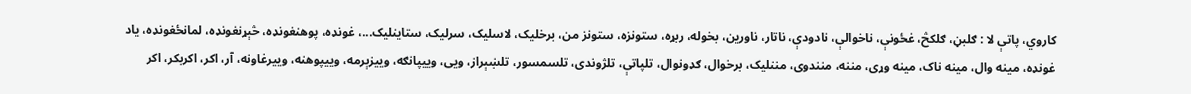کاروي، پاتې لا : ګلبڼ، ګلکڅ، غځونې، ناخوالې، نادودې، ناتار، ناورين، بخوله، ربړه، ستونزه، ستونز من، برخليک، لاسليک، سرليک، ستاينليک...، غونډه، پوهنغونډه، څېړنغونډه، لمانځغونډه، ياد غونډه، مينه وال، مينه ناک، مينه وړی، مننه، منندوی، مننليک، برخوال، ګډونوال، تلپاتې، تلژوندی، تلسمسور، تلښېراز، ويی، وييپانګه، وييزېرمه، وييپوهنه، وييرغاونه، آر، اکر، اکربکر، اکر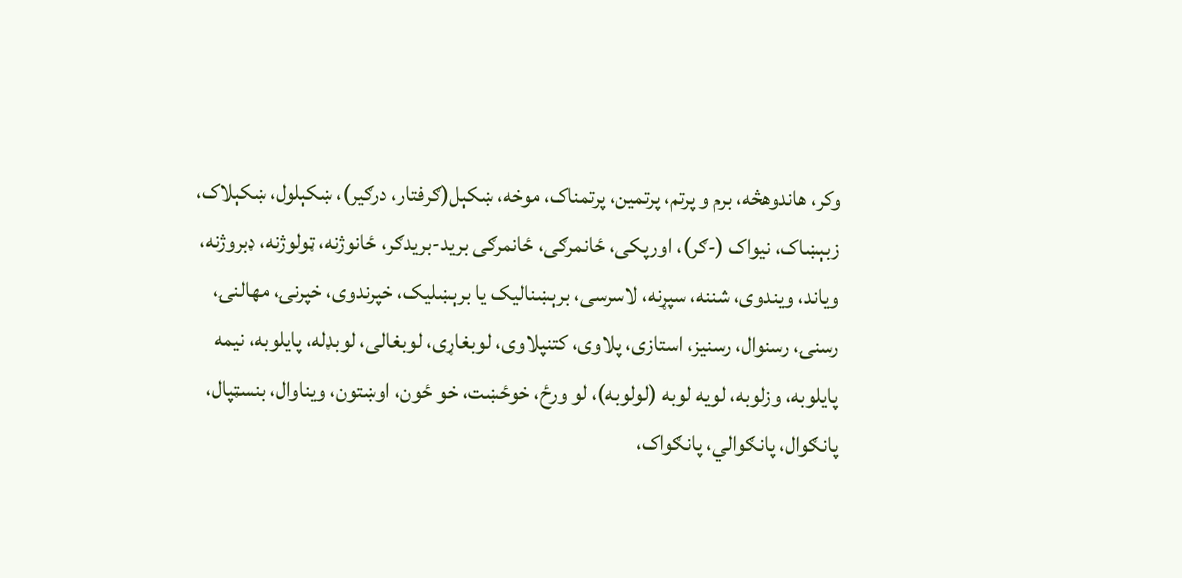وکر، هاندوهڅه، برم و پرتم، پرتمين، پرتمناک، موخه، ښکېل(ګرفتار، درګير)، ښکېلول، ښکېلاک، زبېښاک، نيواک (-ګر)، اورپکی، ځانمرګی، ځانمرګی بريد-بريدګر، ځانوژنه، ټولوژنه، ډبروژنه، وياند، ويندوی، شننه، سپړنه، لاسرسی، برېښناليک يا برېښليک، خپرندوی، خپرنۍ، مهالنۍ، رسنۍ، رسنوال، رسنيز، استازی، پلاوی، کتنپلاوی، لوبغاړی، لوبغالی، لوبډله، پايلوبه، نيمه پايلوبه، وزلوبه، لويه لوبه (لولوبه)، لو ورځ، خوځښت، خو ځون، اوښتون، ويناوال، بنسټپال، پانګوال، پانګوالي، پانګواک،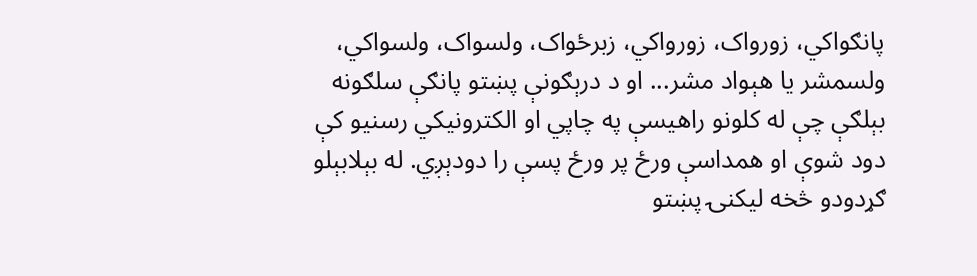پانګواکي، زورواک، زورواکي، زبرځواک، ولسواک، ولسواکي، ولسمشر يا هېواد مشر... او د درېګونې پښتو پانګې سلګونه بېلګې چې له کلونو راهيسې په چاپي او الکترونيکي رسنيو کې دود شوې او همداسې ورځ پر ورځ پسې را دودېږي. له بېلابېلو ګړدودو څخه ليکنۍ پښتو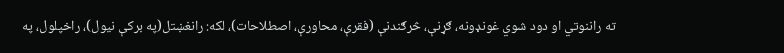ته راننوتي او دود شوي غونډونه، ګړنې، څرګندنې (فقرې، محاورې، اصطلاحات)، لکه: رانغښتل(په برکې نيول)، راخپلول، په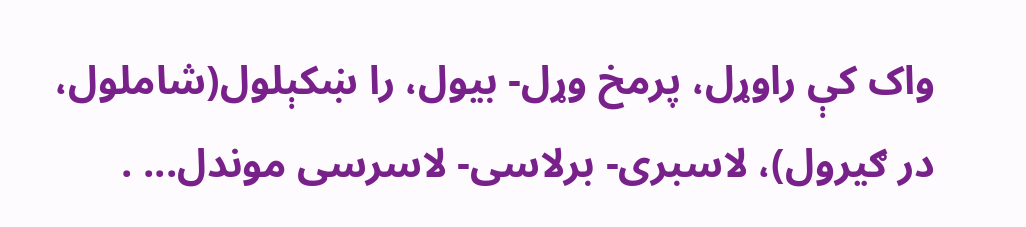واک کې راوړل، پرمخ وړل- بيول، را ښکېلول(شاملول، در ګيرول)، لاسبری- برلاسی- لاسرسی موندل... .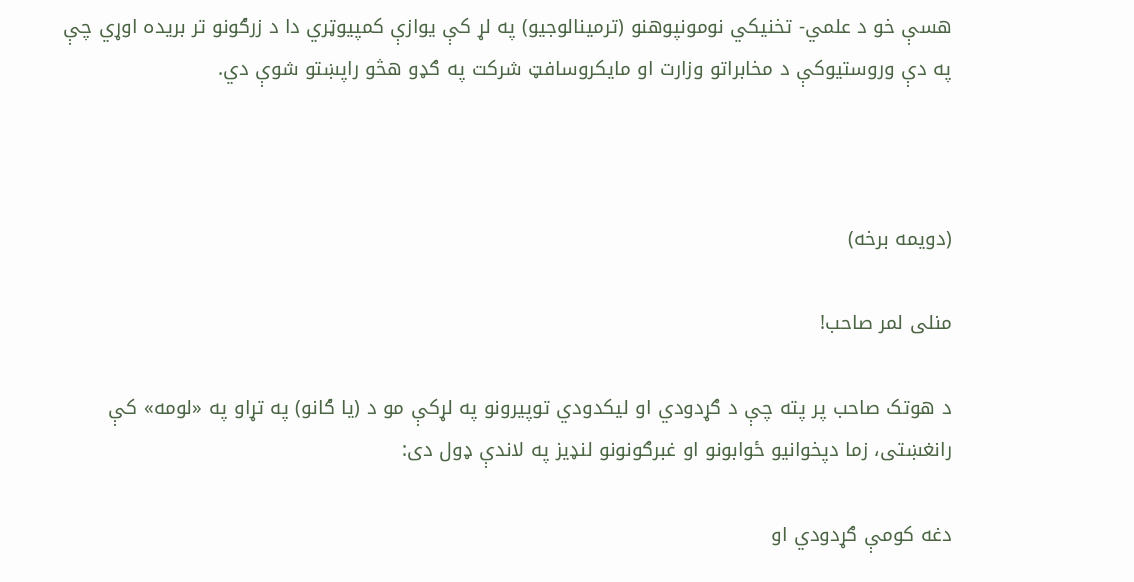هسې خو د علمي- تخنيکي نومونپوهنو (ترمينالوجيو) په لړ کې يوازې کمپيوټري دا د زرګونو تر بريده اوړي چې په دې وروستيوکې د مخابراتو وزارت او مايکروسافټ شرکت په ګډو هڅو راپښتو شوې دي.



(دويمه برخه)

منلی لمر صاحب!

د هوتک صاحب پر پته چې د ګړدودي او ليکدودي توپيرونو په لړکې مو د (يا ګانو) په تړاو په «لومه» کې رانغښتی، زما دپخوانيو ځوابونو او غبرګونونو لنډيز په لاندې ډول دی:

دغه کومې ګړدودي او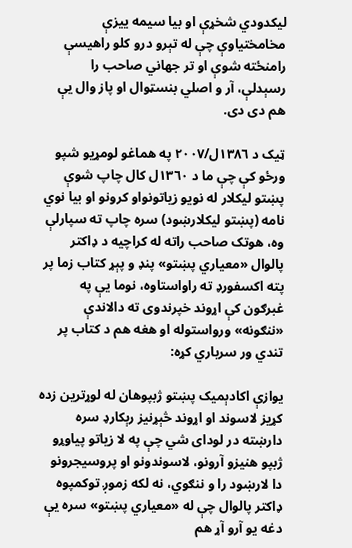ليکدودي شخړې او بيا سيمه ييزې مخامختياوې چې له تېرو درو کلو راهيسې رامنځته شوې او تر جهاني صاحب را رسېدلې، آر و اصلي بنسټوال او پاز وال يې هم دی دی.

ټيک د ١٣٨٦ل/٢٠٠٧ په هماغو لومړيو شپو ورځو کې چې ما د ١٣٦٠ل کال چاپ شوې پښتو ليکلار له نويو زياتونواو کرونو او بيا نوي نامه (پښتو ليکلارښود) سره چاپ ته سپارلې وه، هوتک صاحب راته له کراچيه د ډاکتر پالوال «معياري پښتو» پنډ و پېړ کتاب زما پر پته اکسفورډ ته راواستاوه، نوما يې په غبرګون کې اړوند خپرندوی ته دالاندې «ننګونه» ورواستوله او هغه هم د کتاب پر تندي ور سرباري کړه:

يوازې اکادېميک پښتو ژبپوهان له لوړترين زده کړيز لاسوند او اړوند څېړنيز رېکارډ سره دارښته در لودای شي چې په لا زياتو پياوړو ژبپو هنيزو آرونو، لاسوندونو او پروسيجرونو دا لارښود را و ننګوي، نه لکه زموږ توکمپوه ډاکتر پالوال چې له «معياري پښتو» سره يې دغه يو آرو آړ هم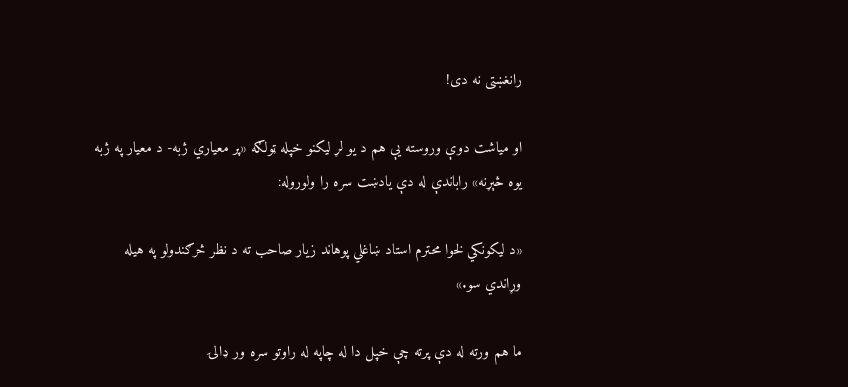رانغښتی نه دی!

او مياشت دوې وروسته يې هم د يو لړ ليکنو خپله ټولګه «پر معياري ژبه- د معيار په ژبه يوه څېړنه» راباندې له دې يادښت سره را ولوروله:

«د ليکونکي لخوا محترم استاد ښاغلي پوهاند زيار صاحب ته د نظر څرګندولو په هيله وړاندي سو.»

ما هم ورته له دې پرته چې خپل دا له چاپه له راوتو سره ور ډالۍ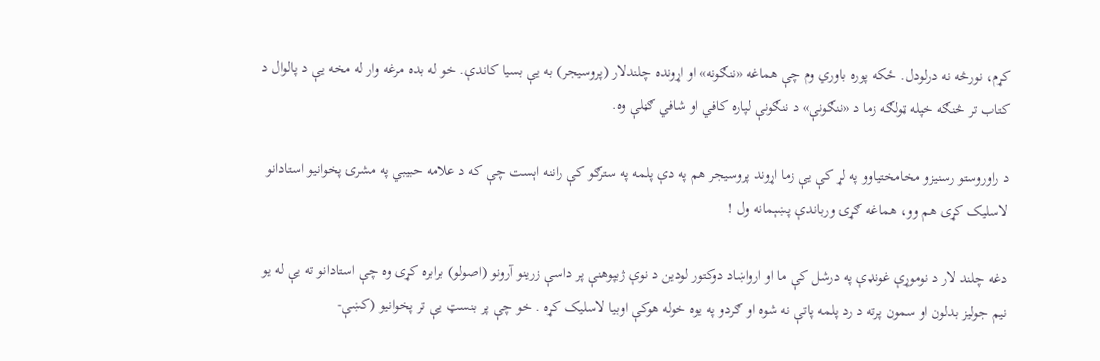کړم، نورڅه نه درلودل. ځکه پوره باوري وم چې هماغه «ننګونه» او اړونده چلندلار (پروسيجر) به يې بسيا کاندې. خو له بده مرغه وار له مخه يې د پالوال د کتاب تر څنګه خپله ټولګه زما د «ننګونې» د ننګونې لپاره کافي او شافي ګڼلې وه.

د راوروستو رسنيزو مخامختياوو په لړ کې يې زما اړوند پروسيجر هم په دې پلمه په سترګو کې راننه اېست چې که د علامه حبيبي په مشرۍ پخوانيو استادانو لاسليک کړی هم وو، هماغه ګړۍ ورباندې پښېمانه ول !

دغه چلند لار د نوموړې غونډې په درشل کې ما او ارواښاد دوکتور لودين د نوې ژبپوهنې پر داسې زرينو آرونو (اصولو) برابره کړی وه چې استادانو ته يې له يو نيم جوليز بدلون او سمون پرته د رد پلمه پاتې نه شوه او ګردو په يوه خوله هوکې اوبيا لاسليک کړه . خو چې پر بنسټ يې تر پخوانيو (کښې-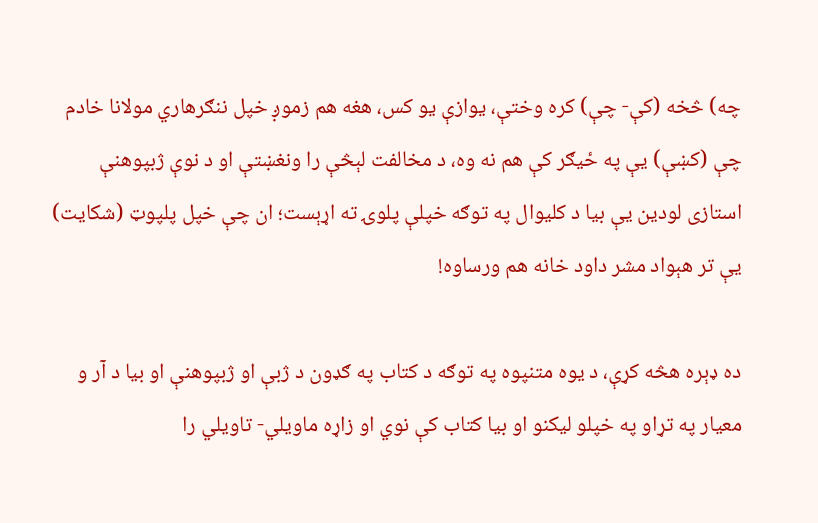چه) څخه (کې- چې) کره وختې، يوازې يو کس، هغه هم زموږ خپل ننګرهاري مولانا خادم چې (کښې) يې په ځيګر کې هم نه وه، د مخالفت لېڅې را ونغښتې او د نوې ژبپوهنې استازی لودين يې بيا د کليوال په توګه خپلې پلوۍ ته اړېست؛ ان چې خپل پلپوټ (شکايت) يې تر هېواد مشر داود خانه هم ورساوه!

ده ډېره هڅه کړې، د يوه متنپوه په توګه د کتاب په ګډون د ژبې او ژبپوهنې او بيا د آر و معيار په تړاو په خپلو ليکنو او بيا کتاب کې نوي او زاړه ماويلي- تاويلي را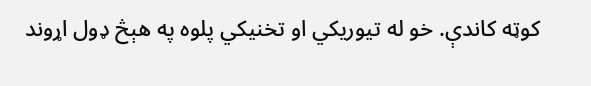کوټه کاندې. خو له تيوريکي او تخنيکي پلوه په هېڅ ډول اړوند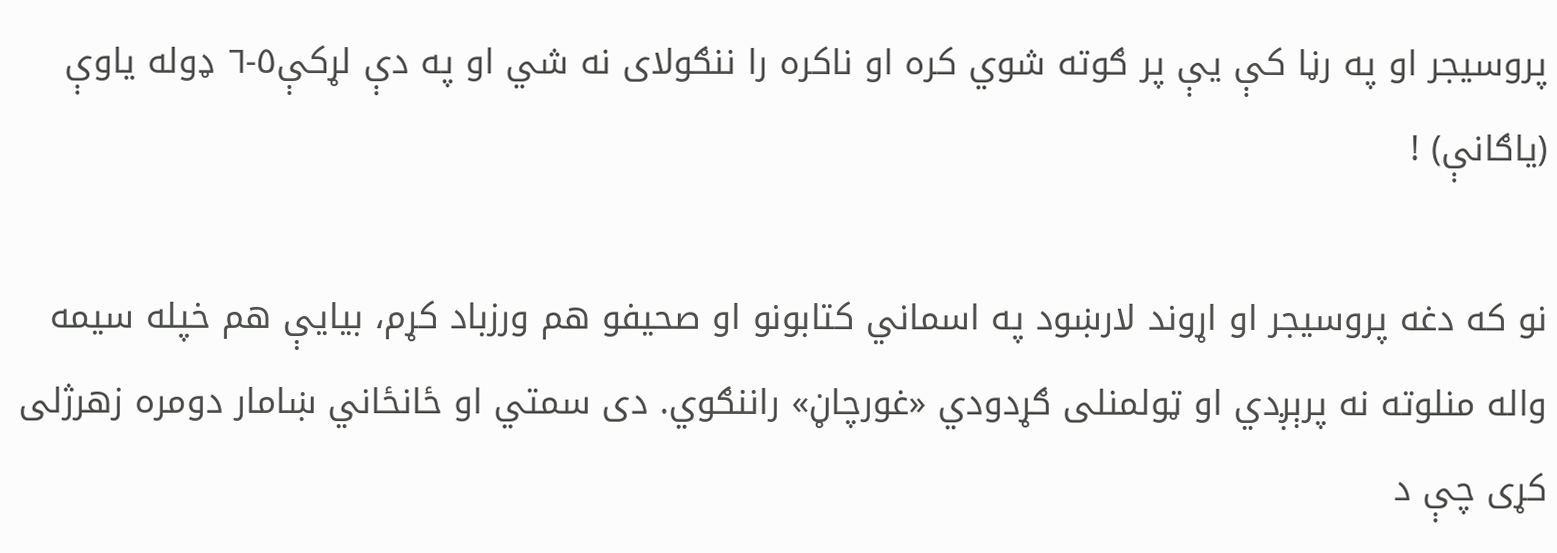پروسيجر او په رڼا کې يې پر ګوته شوي کره او ناکره را ننګولای نه شي او په دې لړکې٥-٦ ډوله ياوې (ياګانې) !

نو که دغه پروسيجر او اړوند لارښود په اسماني کتابونو او صحيفو هم ورزباد کړم، بيايې هم خپله سيمه واله منلوته نه پرېږدي او ټولمنلی ګړدودي «غورچاڼ» راننګوي. دی سمتي او ځانځاني ښامار دومره زهرژلی کړی چې د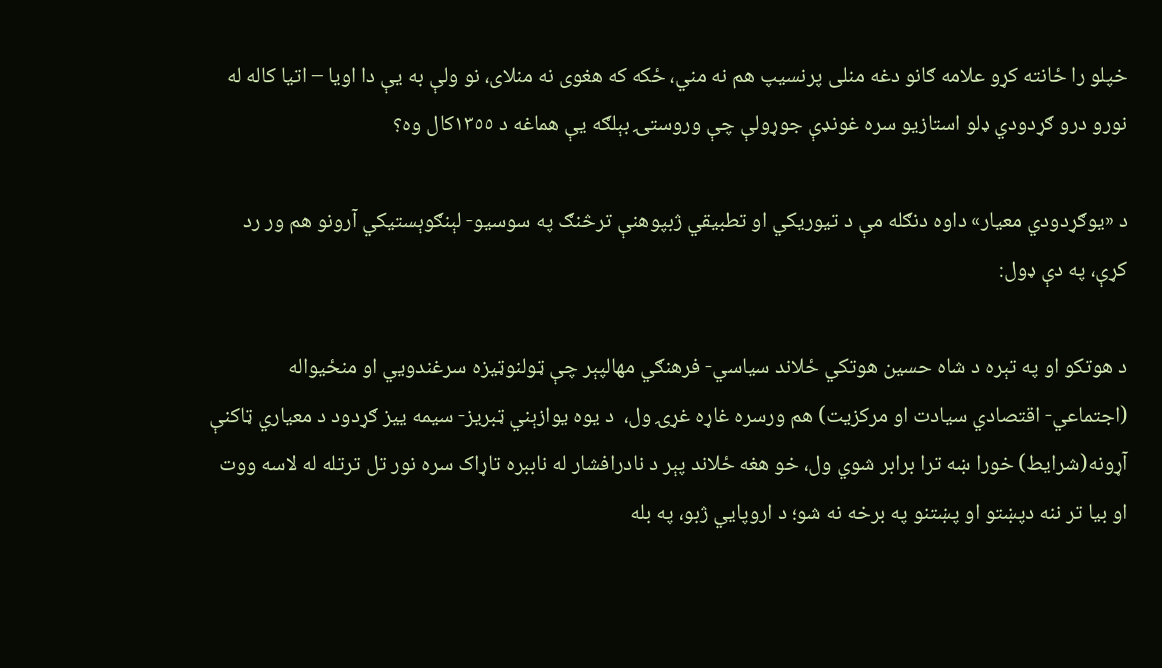خپلو را ځانته کړو علامه ګانو دغه منلی پرنسيپ هم نه مني، ځکه که هغوی نه منلای، نو ولې به يې دا اويا – اتيا کاله له نورو درو ګړدودي ډلو استازيو سره غونډې جوړولې چې وروستۍ بېلګه يې هماغه د ١٣٥٥کال وه؟

د «يوګړدودي معيار» داوه دنګله مې د تيوريکي او تطبيقي ژبپوهنې ترڅنګ په سوسيو- لېنګوېستيکي آرونو هم ور رد کړې، په دې ډول:

د هوتکو او په تېره د شاه حسين هوتکي ځلاند سياسي- فرهنګي مهالپېر چې ټولنوټيزه سرغندويي او منځيواله (اجتماعي- اقتصادي سيادت او مرکزيت) هم ورسره غاړه غړۍ ول،  د يوه يوازېني ټبريز- سيمه ييز ګړدود د معياري ټاکنې آړونه(شرايط) خورا ښه ترا برابر شوي ول، خو هغه ځلاند پېر د نادرافشار له ناببره تاړاک سره نور تل ترتله له لاسه ووت او بيا تر ننه دپښتو او پښتنو په برخه نه شو؛ د اروپايي ژبو، په بله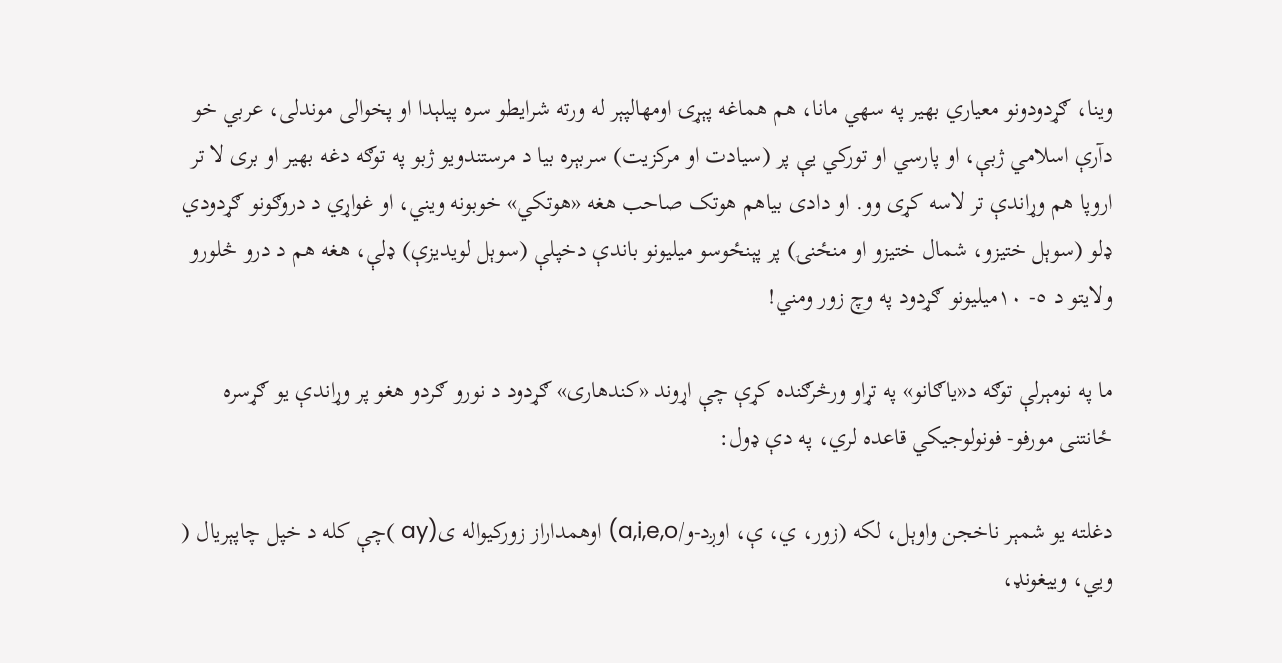وينا، ګړدودونو معياري بهير په سهي مانا، هم هماغه پېړۍ اومهالپېر له ورته شرايطو سره پيلېدا او پخوالی موندلی، عربي خو دآرې اسلامي ژبې، او پارسي او تورکي يې پر (سيادت او مرکزيت) سربېره بيا د مرستندويو ژبو په توګه دغه بهير او بری لا تر اروپا هم وړاندې تر لاسه کړی وو. او دادی بياهم هوتک صاحب هغه «هوتکي» خوبونه ويني، او غواړي د دروګونو ګړدودي ډلو (سوېل ختيزو، شمال ختيزو او منځنۍ) پر پېنځوسو ميليونو باندې دخپلې (سوېل لويديزې) ډلې، هغه هم د درو څلورو ولايتو د ٥- ١٠ميليونو ګړدود په وچ زور ومني!

ما په نومېرلې توګه د«ياګانو» په تړاو ورڅرګنده کړې چې اړوند «کندهاری» ګړدود د نورو ګردو هغو پر وړاندې يو ګړسره ځانتنی مورفو- فونولوجيکي قاعده لري، په دې ډول:

دغلته يو شمېر ناخجن واوېل، لکه (زور، ي، ې، اوږد-و/a,i,e,o) اوهمداراز زورکيواله ی(ay )چې کله د خپل چاپېريال ( ويي، وييغونډ،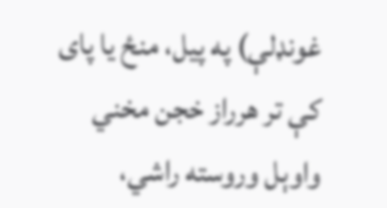غونډلې) په پيل، منځ يا پای کې تر هرراز خجن مخني واوېل وروسته راشي،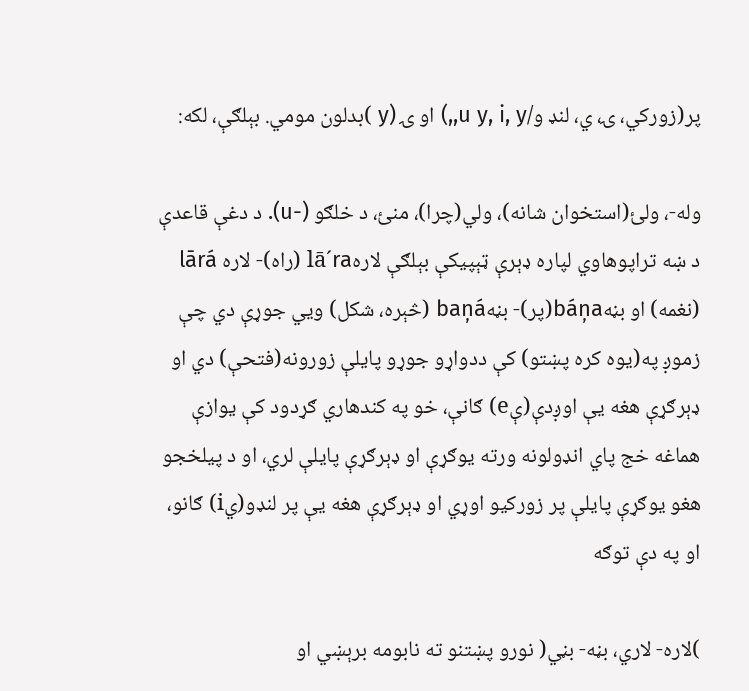پر(زورکي، ۍ، ي، لنډ و/u y, i, y,,) او ۍ (y )بدلون مومي. بېلګې، لکه:

وله-، ولئ(استخوان شانه)، ولي(چرا)، منئ، د خلګو (-u). د دغې قاعدې د ښه تراپوهاوي لپاره ډېرې ټېپيکې بېلګې لارهlā´ra (راه)- لاره lārá (نغمه) او بڼهbáņa(پر)- بڼهbaņá (څېره، شکل) ويي جوړې دي چې زموږ په(يوه کره پښتو) کې ددواړو جوړو پايلې زورونه(فتحې) دي او ډېرګړې هغه يې اوږدې(ېe) ګانې، خو په کندهاري ګړدود کې يوازې هماغه خج پاي انډولونه ورته يوګړې او ډېرګړې پايلې لري، او د پيلخجو هغو يوګړې پايلې پر زورکيو اوړي او ډېرګړې هغه يې پر لنډو(يi) ګانو، او په دې توګه

)لاره- لاري، بڼه- بڼي( نورو پښتنو ته نابومه برېښي او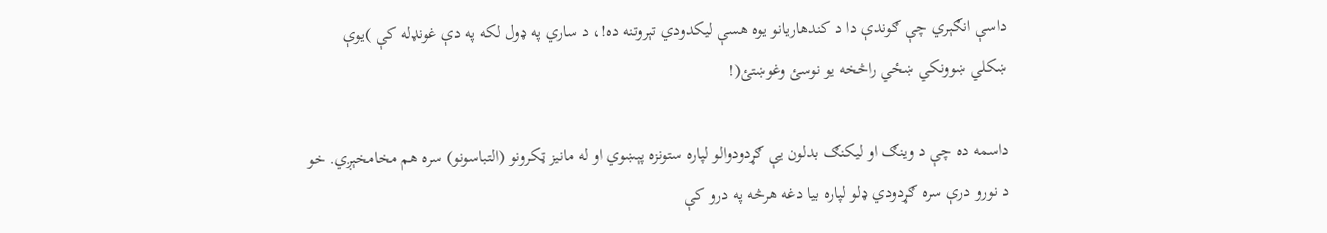داسې انګېري چې ګوندې دا د کندهاريانو يوه هسې ليکدودي تېروتنه ده!، د ساري په ډول لکه په دې غونډله کې )يوې ښکلي ښوونکي ښځي راڅخه يو نوسئ وغوښتئ(!

داسمه ده چې د وينګ او ليکنګ بدلون يې ګړدودوالو لپاره ستونزه پېښوي او له مانيز ټکرونو (التباسونو) سره هم مخامخېږي. خو د نورو درې سره ګړدودي ډلو لپاره بيا دغه هرڅه په درو کې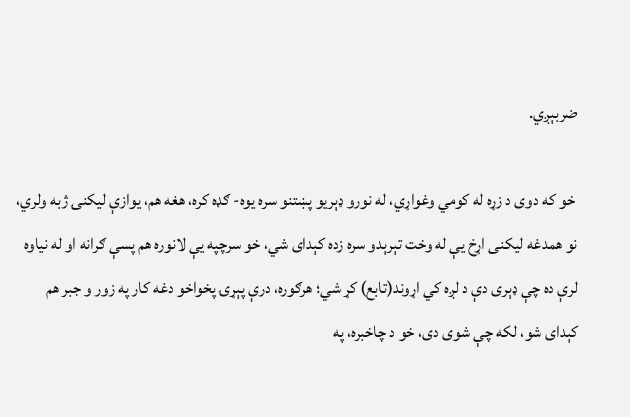ضربېږي.

 خو که دوی د زړه له کومي وغواړي، له نورو ډېريو پښتنو سره يوه- ګډه کره، هغه هم، يوازې ليکنۍ ژبه ولري، نو همدغه ليکنی اړخ يې له وخت تېرېدو سره زده کېدای شي، خو سرچپه يې لانوره هم پسې ګرانه او له نياوه لرې ده چې ډېری دې د لږه کي اړوند(تابع) کړ شي؛ هرګوره، درې پېړۍ پخواخو دغه کار په زور و جبر هم کېدای شو، لکه چې شوی دی، خو د چاخبره، په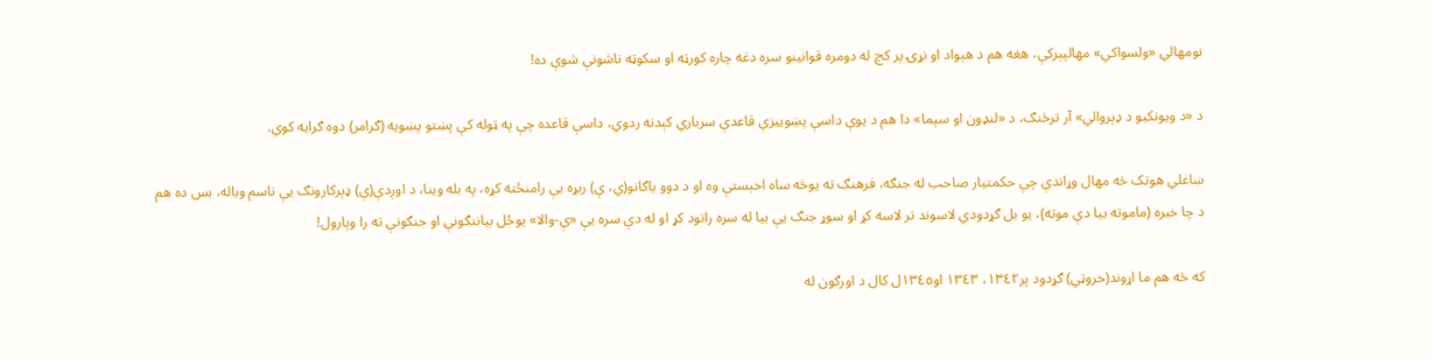نومهالي «ولسواکي» مهالپېرکې، هغه هم د هېواد او نړۍ پر کچ له دومره قوانينو سره دغه چاره کورټه او سکوټه ناشونې شوې ده!

د «د ويونکيو د ډېروالي» آر ترڅنګ، د «لنډون او سپما» دا هم د يوې داسې پښوييزې قاعدې سرباري کېدنه ردوي، داسې قاعده چې په ټوله کې پښتو پښويه (ګرامر) دوه ګرايه کوي.

ښاغلي هوتک څه مهال وړاندې چې حکمتيار صاحب له جنګه، فرهنګ ته يوڅه ساه اخېستې وه او د دوو ياګانو(ي، ې) ربړه يې رامنځته کړه، په بله وينا، د اوږدې(ې) ډېرکارونګ يې ناسم وباله، بس ده هم د چا خبره (ماموته بيا دې موته)، يو بل ګړدودي لاسوند تر لاسه کړ او سوړ جنګ يې بيا له سره راتود کړ او له دې سره يې «ې-والا» يوځل بياننګونې او جنګونې ته را وپارول!

که څه هم ما اړوند(خروټي) ګړدود پر١٣٤٢، ١٣٤٣ او١٣٤٥ل کال د اورګون له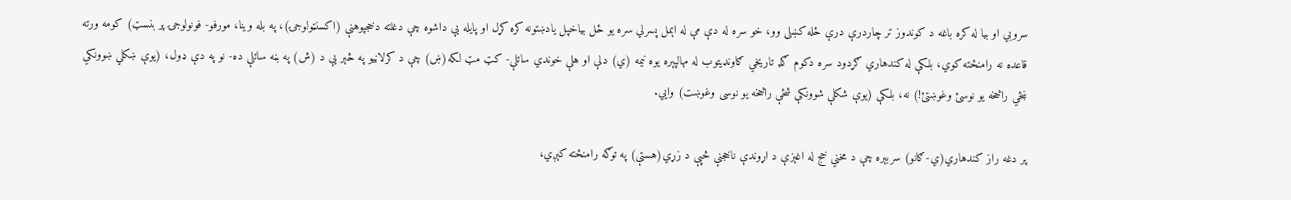سروبي او بيا له کره باغه د کوندوز تر چاردرې درې ځله کښلی وو، خو سره له دې مې له اېمل پسرلي سره يو ځل بياخپل يادښتونه کره کړل او پايله يې داشوه چې دغلته دخجپوهنې (اکسنټولوجۍ)، په بله وينا، مورفو- فونولوجۍ پر بنسټ) کومه ورته قاعده نه رامنځته کوي، بلکې له کندهاري ګړدود سره دکوم ګډ تاريخي ګاونډيتوب له مهالپېره يوه نيمه (ي) دلې او هلې خوندي ساتلې- کټ مټ لکه(ښ) چې د کرلاڼيو په څېر يې د (ش) په بڼه ساتلې ده- نو په دې ډول، (يوې ښکلي ښوونکي ښځي راڅخه يو نوسئ وغوښتئ!) نه، بلکې (يوې شکلې شوونکې شځې راڅخه يو نوسی وغوښت) وايي.

پر دغه راز کندهاري(ي-ګانو) سربېره چې د مخني خج له اغېزې د اړوندې ناخجنې څپې د زړي(هستې) په توګه رامنځته کېږي،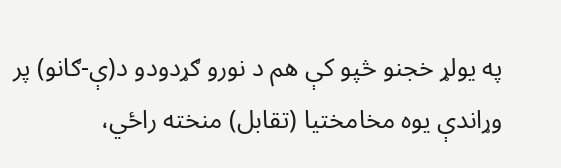په يولړ خجنو څپو کې هم د نورو ګړدودو د(ې-ګانو) پر وړاندې يوه مخامختيا (تقابل) منخته راځي،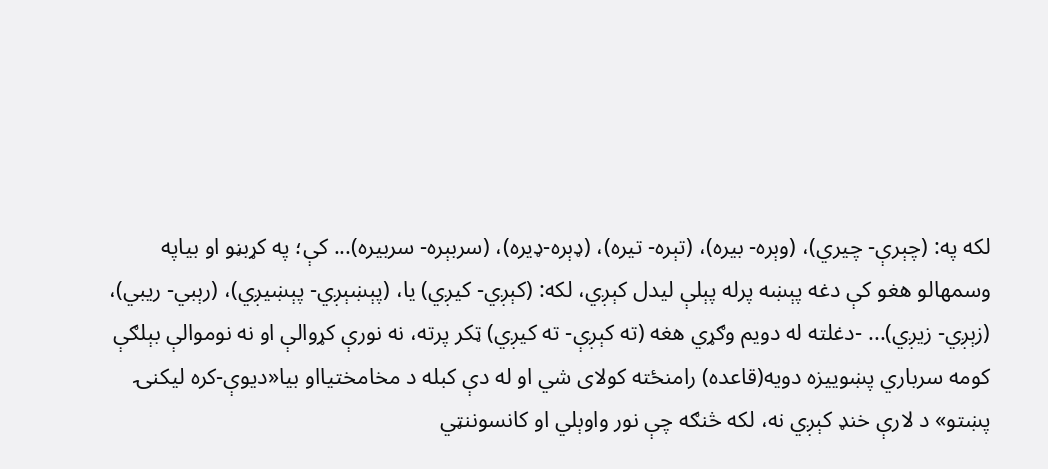لکه په: (چېرې- چيري)، (وېره- بيره)، (تېره- تيره)، (ډېره-ډيره)، (سربېره- سربيره)... کې؛ په کړبڼو او بياپه وسمهالو هغو کې دغه پېښه پرله پېلې ليدل کېږي، لکه: (کېږي- کيږي) يا، (پېښېږي- پېښيږي)، (رېبي- ريبي)، (زېږي- زيږي)... -دغلته له دويم وګړي هغه (ته کېږې- ته کيږي) ټکر پرته، نه نورې کړوالې او نه نوموالې بېلګې کومه سرباري پښوييزه دويه(قاعده) رامنځته کولای شي او له دې کبله د مخامختيااو بيا«ديوې-کره ليکنۍ پښتو» د لارې خنډ کېږي نه، لکه څنګه چې نور واوېلي او کانسوننټي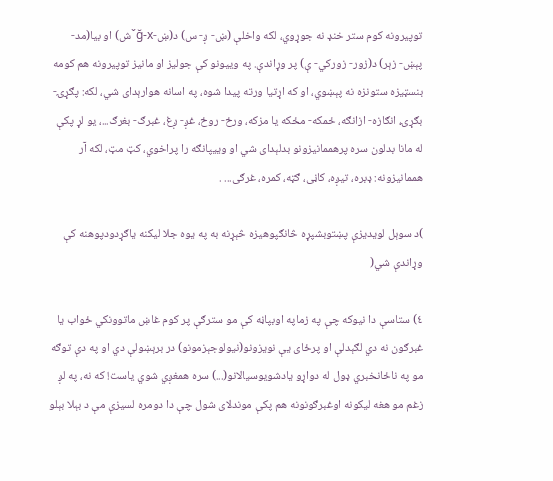توپيرونه کوم ستر خنډ نه جوړوي، لکه واخلې (ښ- ږ- س) د(ښ-ğ-xˇش) او بيا(مد- پېښ- زېر) د(زور- زورکي- ې) پر وړاندې. په وييونو کې جوليز او مانيز توپيرونه هم کومه بنسټيزه ستونزه نه پېښوي، او که اړتيا ورته پيدا شوه، په اسانه هوارېدای شي، لکه: پګړۍ- بګړۍ، انګازه- ازانګه، ځمکه- مځکه يا مزکه، ورځ- روځ، غږ- ږغ، غبرګ- بغرګ...، يو لړ پکې له مانا بدلون سره پرهممانيزونو بدلېدای شي او وييپانګه را پراخوي، کټ مټ، لکه آر هممانيزونه: ډبره، تيږه، کاڼی، ګټه، کمره، غرګی... .

)د سوېل لويديزې پښتوبشپړه څانګپوهيزه څېړنه به په يوه جلا ليکنه ياګړدودپوهنه کې وړاندې شي(

٤) ستاسې دا نيوکه چې په زماپه اوبپاڼه کې مو سترګې پر کوم غاښ ماتوونکي ځواب يا غبرګون نه دي لګېدلې او پرځای يې نويزونو(نيولوجېزمونو) در برېښولې دي او په دې توګه مو په ناځانخبري ډول له دواړو يادشويوسيالانو(...) سره همغږي شوي ياست! که نه، په لږ زغم مو هغه ليکونه اوغبرګونونه هم پکې موندلای شول چې دا دومره لسيزې مې د بېلا بېلو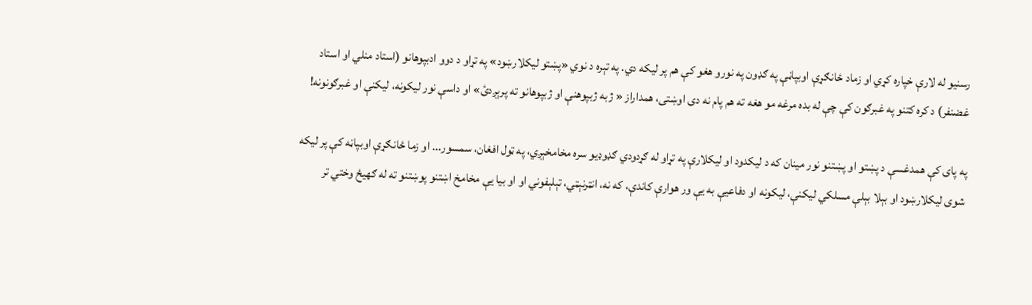رسنيو له لارې خپاره کړي او زماد ځانګړې اوبپاڼې په ګډون په نورو هغو کې هم پر ليکه دي. په تېره د نوي «پښتو ليکلارښود» په تړاو د دوو ادبپوهانو (استاد منلي او استاد غضنفر) د کره کتنو په غبرګون کې چې له بده مرغه مو هغه ته هم پام نه دی اوښتی، همداراز « ژبه ژبپوهنې او ژبپوهانو ته پرېږدئ» او داسې نور ليکونه، ليکنې او غبرګونونه!

په پای کې همدغسې د پښتو او پښتنو نور مينان که د ليکدود او ليکلارې په تړاو له ګړدودي ګډوډيو سره مخامخېږي، په ټول افغان، سمسور... او زما ځانګړې اوبپاڼه کې پر ليکه شوی ليکلارښود او بېلا بېلې مسلکي ليکنې، ليکونه او دفاعيې به يې ور هوارې کاندې، که نه، انټرنېټي، تېلېفوني او او بيا يې مخامخ اښتنو پوښتنو ته له ګهيځ وختي تر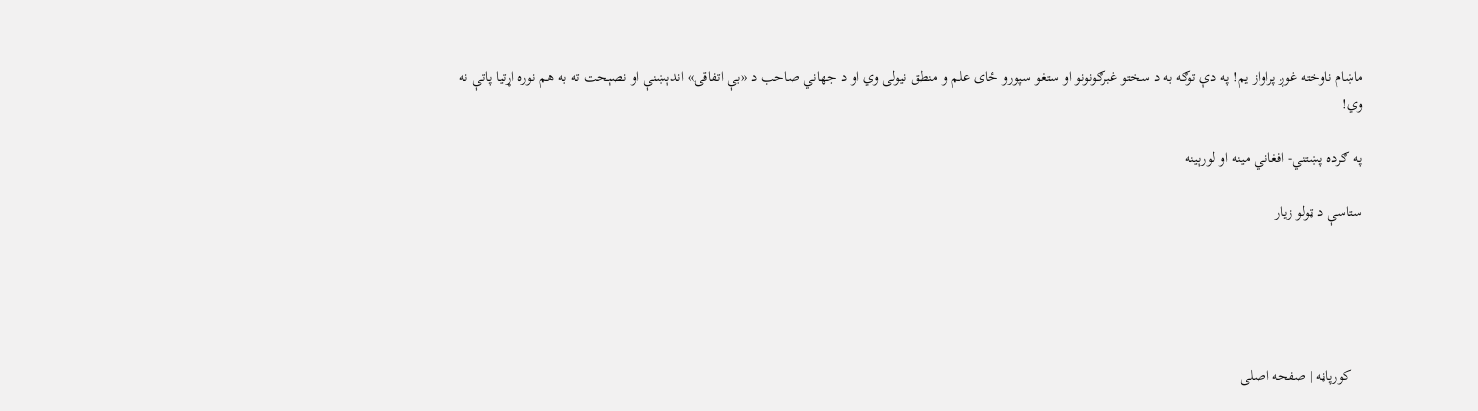ماښام ناوخته غوږ پراواز يم! په دې توګه به د سختو غبرګونونو او ستغو سپورو ځای علم و منطق نيولی وي او د جهاني صاحب د «بې اتفاقۍ» اندېښنې او نصېحت ته به هم نوره اړتيا پاتې نه وي!

په ګرده پښتني- افغاني مينه او لورېينه

ستاسې د ټولو زيار





   کورپاڼه | صفحه اصلی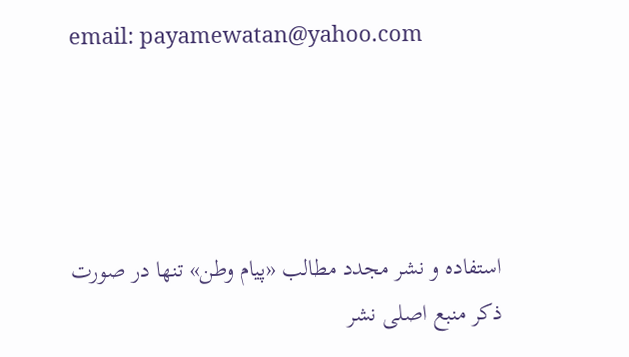email: payamewatan@yahoo.com




استفاده و نشر مجدد مطالب «پیام وطن» تنها در صورت ذکر منبع اصلی نشر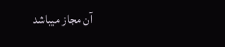آن مجاز میباشد